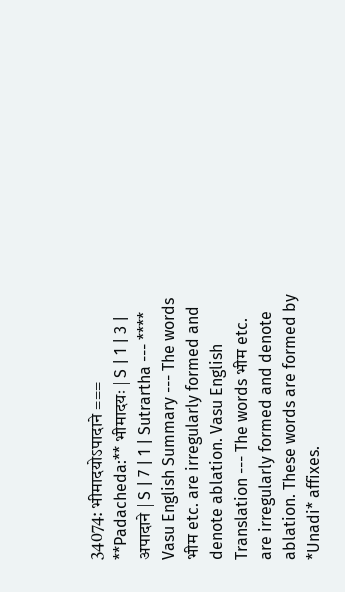34074: भीमादयोऽपादाने === **Padacheda:** भीमादयः | S | 1 | 3 | अपादाने | S | 7 | 1 | Sutrartha --- **** Vasu English Summary --- The words भीम etc. are irregularly formed and denote ablation. Vasu English Translation --- The words भीम etc. are irregularly formed and denote ablation. These words are formed by *Unadi* affixes.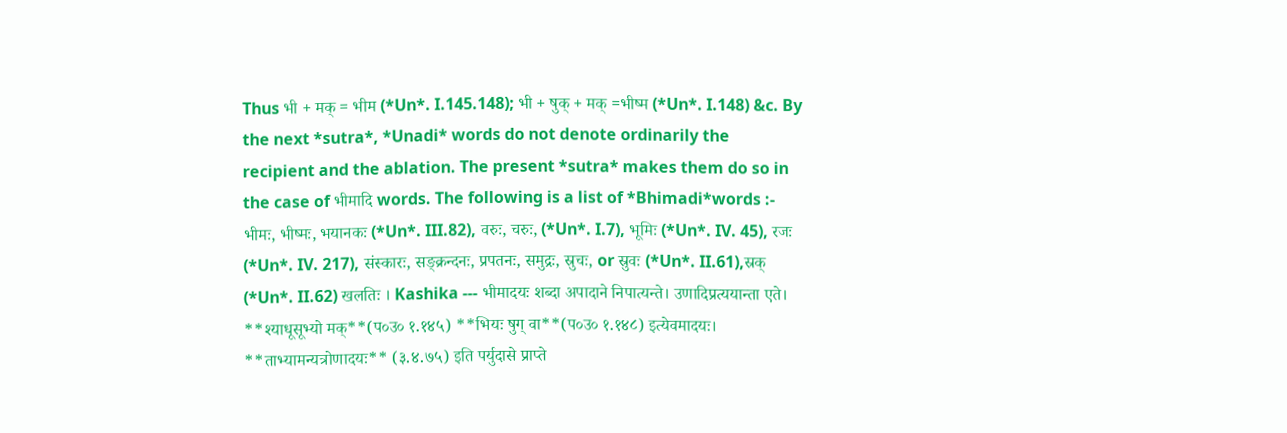Thus भी + मक् = भीम (*Un*. I.145.148); भी + षुक् + मक् =भीष्म (*Un*. I.148) &c. By the next *sutra*, *Unadi* words do not denote ordinarily the recipient and the ablation. The present *sutra* makes them do so in the case of भीमादि words. The following is a list of *Bhimadi*words :- भीमः, भीष्मः, भयानकः (*Un*. III.82), वरुः, चरुः, (*Un*. I.7), भूमिः (*Un*. IV. 45), रजः (*Un*. IV. 217), संस्कारः, सङ्क्रन्दनः, प्रपतनः, समुद्रः, स्रुचः, or स्रुवः (*Un*. II.61),स्रक् (*Un*. II.62) खलतिः । Kashika --- भीमादयः शब्दा अपादाने निपात्यन्ते। उणादिप्रत्ययान्ता एते। **श्याधूसूभ्यो मक्**(प०उ० १.१४५) **भियः षुग् वा**(प०उ० १.१४८) इत्येवमादयः। **ताभ्यामन्यत्रोणादयः** (३.४.७५) इति पर्युदासे प्राप्ते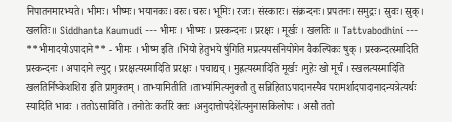निपातनमारभ्यते। भीमः। भीष्मः। भयानकः। वरुः। चरुः। भूमिः। रजः। संस्कारः। संक्रन्दनः। प्रपतनः। समुद्रः। स्रुवः। स्रुक्। खलतिः॥ Siddhanta Kaumudi --- भीमः । भीष्मः । प्रस्कन्दनः । प्ररक्षः । मूर्खः । खलतिः ॥ Tattvabodhini --- **भीमादयोऽपादाने** - भीमः । भीष्म इति ।भियो हेतुभये षु॑गिति मप्रत्ययसंनियोगेन वैकल्पिकः षुक् । प्रस्कन्दत्स्मादिति प्रस्कन्दनः । अपादाने ल्युट् । प्ररक्षत्यस्मादिति प्ररक्षः । पचाद्यच् । मुह्रत्यस्मादिति मूर्खः ।मुहेः खो मूर्च॑ । स्खलत्यस्मादिति खलतिर्निष्केशशिरा इति प्रागुक्तम् । ताभ्यामितीति ।ताभ्या॑मित्यनुक्तौ तु सन्निहिताऽपादानस्यैव परामर्शादपादानादन्यत्रेत्यर्थः स्यादिति भावः । ततोऽसाविति । तनोतेः कर्तरि क्तः ।अनुदात्तोपदेशे॑त्यनुनासकिलोपः । असौ ततो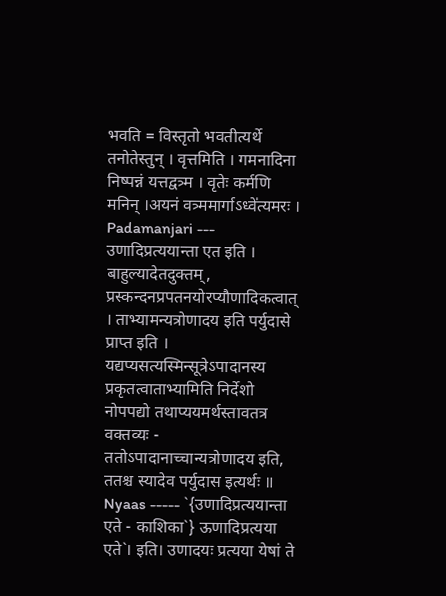भवति = विस्तृतो भवतीत्यर्थे तनोतेस्तुन् । वृत्तमिति । गमनादिना निष्पन्नं यत्तद्वत्र्म । वृतेः कर्मणि मनिन् ।अयनं वत्र्ममार्गाऽध्वे॑त्यमरः । Padamanjari --- उणादिप्रत्ययान्ता एत इति । बाहुल्यादेतदुक्तम्, प्रस्कन्दनप्रपतनयोरप्यौणादिकत्वात् । ताभ्यामन्यत्रोणादय इति पर्युदासे प्राप्त इति । यद्यप्यसत्यस्मिन्सूत्रेऽपादानस्य प्रकृतत्वाताभ्यामिति निर्देशो नोपपद्यो तथाप्ययमर्थस्तावतत्र वक्तव्यः - ततोऽपादानाच्चान्यत्रोणादय इति, ततश्च स्यादेव पर्युदास इत्यर्थः ॥ Nyaas ----- `{उणादिप्रत्ययान्ता एते - काशिका`} ऊणादिप्रत्यया एते`। इति। उणादयः प्रत्यया येषां ते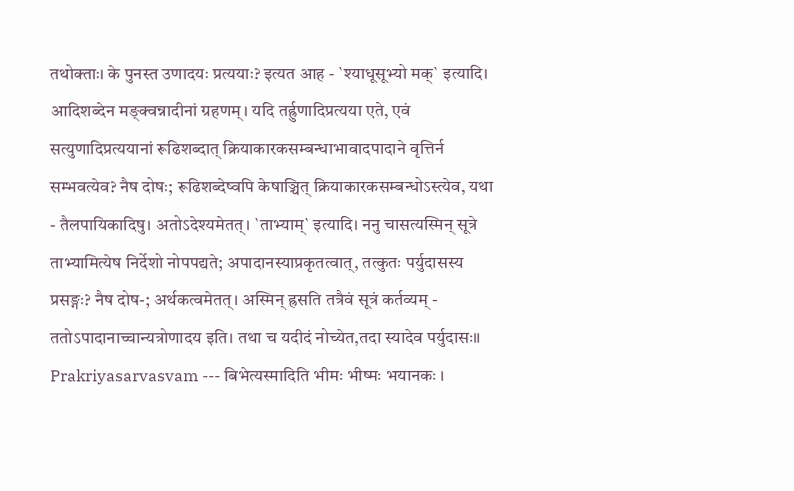तथोक्ताः। के पुनस्त उणादयः प्रत्ययाः? इत्यत आह - `श्याधूसूभ्यो मक्` इत्यादि। आदिशब्देन मङ्क्वन्नादीनां ग्रहणम्। यदि तर्ह्रुणादिप्रत्यया एते, एवं सत्युणादिप्रत्ययानां रूढिशब्दात् क्रियाकारकसम्बन्धाभावादपादाने वृत्तिर्न सम्भवत्येव? नैष दोषः; रूढिशब्देष्वपि केषाञ्चित् क्रियाकारकसम्बन्धोऽस्त्येव, यथा - तैलपायिकादिषु। अतोऽदेश्यमेतत्। `ताभ्याम्` इत्यादि। ननु चासत्यस्मिन् सूत्रे ताभ्यामित्येष निर्देशो नोपपद्यते; अपादानस्याप्रकृतत्वात्, तत्कुतः पर्युदासस्य प्रसङ्गः? नैष दोष-; अर्थकत्वमेतत्। अस्मिन् ह्रसति तत्रैवं सूत्रं कर्तव्यम् - ततोऽपादानाच्चान्यत्रोणादय इति। तथा च यदीदं नोच्येत,तदा स्यादेव पर्युदासः॥ Prakriyasarvasvam --- बिभेत्यस्मादिति भीमः भीष्मः भयानकः ।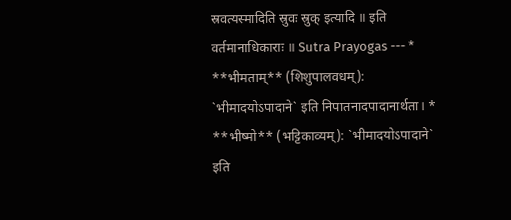स्रवत्यस्मादिति स्रुवः स्रुक् इत्यादि ॥ इति वर्तमानाधिकाराः ॥ Sutra Prayogas --- * **भीमताम्** (शिशुपालवधम्): `भीमादयोऽपादाने` इति निपातनादपादानार्थता। * **भीष्मो** (भट्टिकाव्यम्): `भीमादयोऽपादाने` इति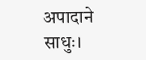अपादाने साधुः।